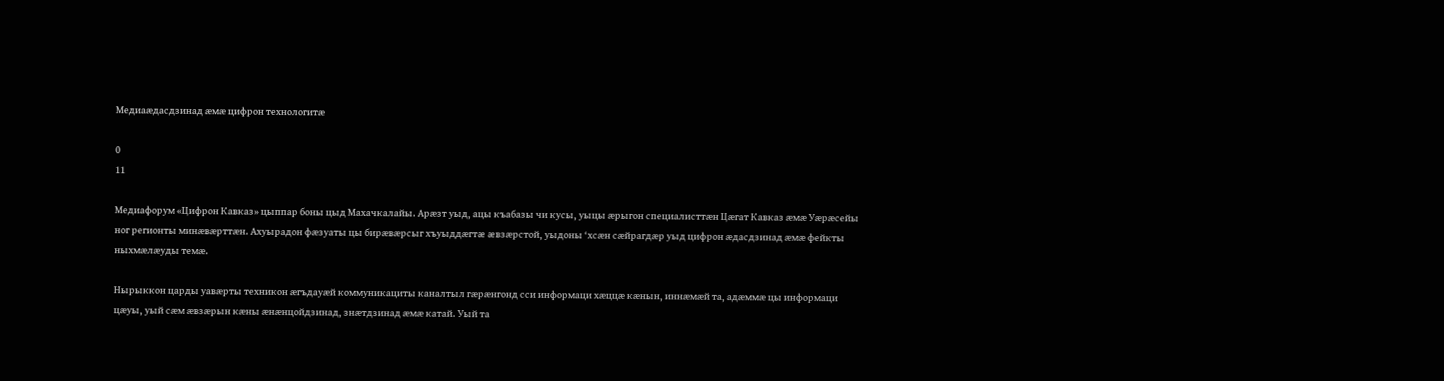Медиаæдасдзинад æмæ цифрон технологитæ

0
11

Медиафорум «Цифрон Кавказ» цыппар боны цыд Махачкалайы. Арæзт уыд, ацы къабазы чи кусы, уыцы æрыгон специалисттæн Цæгат Кавказ æмæ Уæрæсейы ног регионты минæвæрттæн. Ахуырадон фæзуаты цы бирæвæрсыг хъуыддæгтæ æвзæрстой, уыдоны ‘хсæн сæйрагдæр уыд цифрон æдасдзинад æмæ фейкты ныхмæлæуды темæ.

Нырыккон царды уавæрты техникон æгъдауæй коммуникациты каналтыл гæрæнгонд сси информаци хæццæ кæнын, иннæмæй та, адæммæ цы информаци цæуы, уый сæм æвзæрын кæны æнæнцойдзинад, знæтдзинад æмæ катай. Уый та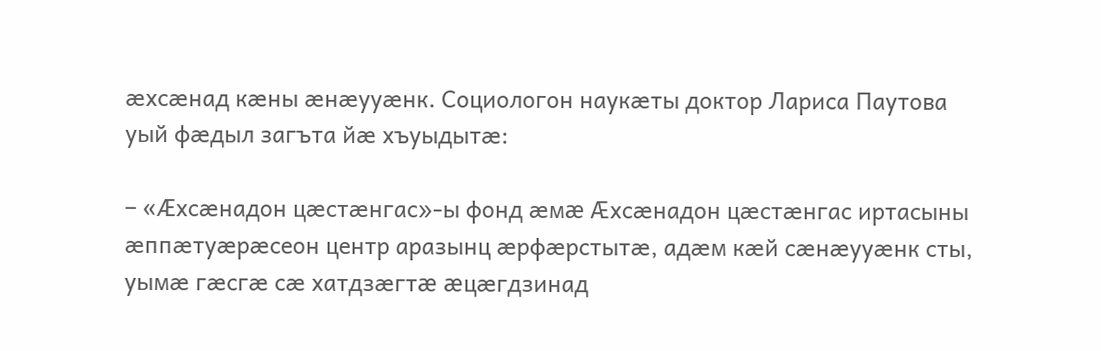æхсæнад кæны æнæууæнк. Социологон наукæты доктор Лариса Паутова уый фæдыл загъта йæ хъуыдытæ:

– «Æхсæнадон цæстæнгас»-ы фонд æмæ Æхсæнадон цæстæнгас иртасыны æппæтуæрæсеон центр аразынц æрфæрстытæ, адæм кæй сæнæууæнк сты, уымæ гæсгæ сæ хатдзæгтæ æцæгдзинад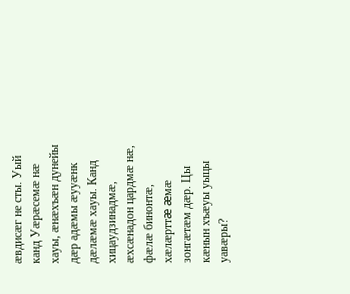æвдисæг не сты. Уый канд Уæрæсемæ нæ хауы, æнæхъæн дунейы дæр адæмы æууæнк дæлæмæ хауы. Канд хицаудзинадмæ, æхсæнадон цардмæ нæ, фæлæ бинонтæ, хæлæрттæ æмæ зонгæтæм дæр. Цы кæнын хъæуы уыцы уавæры?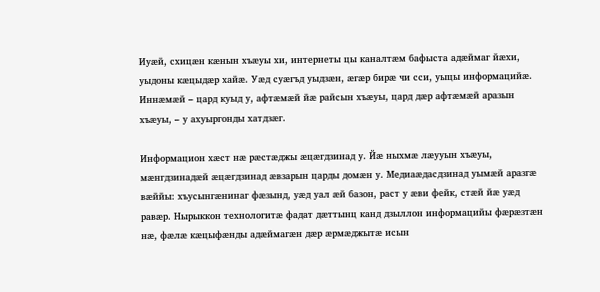Иуæй, схицæн кæнын хъæуы хи, интернеты цы каналтæм бафыста адæймаг йæхи, уыдоны кæцыдæр хайæ. Уæд суæгъд уыдзæн, æгæр бирæ чи сси, уыцы информацийæ. Иннæмæй – цард куыд у, афтæмæй йæ райсын хъæуы, цард дæр афтæмæй аразын хъæуы, – у ахуыргонды хатдзæг.

Информацион хæст нæ рæстæджы æцæгдзинад у. Йæ ныхмæ лæууын хъæуы, мæнгдзинадæй æцæгдзинад æвзарын царды домæн у. Медиаæдасдзинад уымæй аразгæ вæййы: хъусынгæнинаг фæзынд, уæд уал æй базон, раст у æви фейк, стæй йæ уæд равæр. Нырыккон технологитæ фадат дæттынц канд дзыллон информацийы фæрæзтæн нæ, фæлæ кæцыфæнды адæймагæн дæр æрмæджытæ исын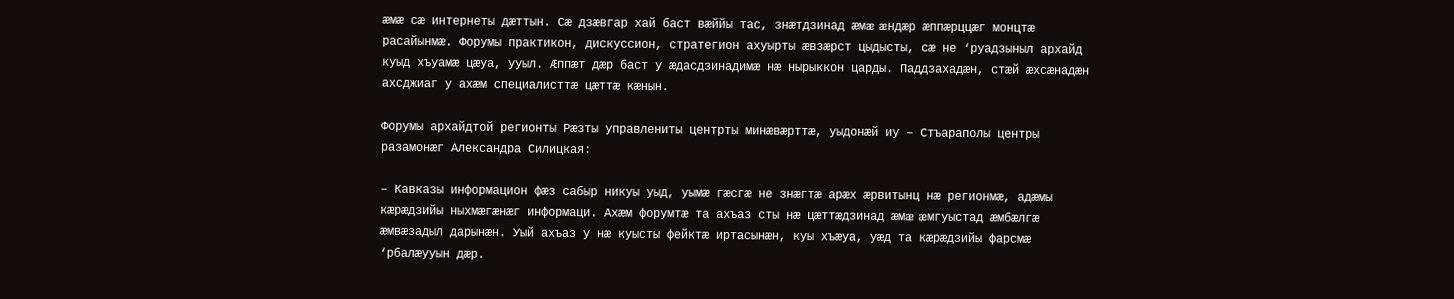æмæ сæ интернеты дæттын. Сæ дзæвгар хай баст вæййы тас, знæтдзинад æмæ æндæр æппæрццæг монцтæ расайынмæ. Форумы практикон, дискуссион, стратегион ахуырты æвзæрст цыдысты, сæ не ‘руадзыныл архайд куыд хъуамæ цæуа, ууыл. Æппæт дæр баст у æдасдзинадимæ нæ нырыккон царды. Паддзахадæн, стæй æхсæнадæн ахсджиаг у ахæм специалисттæ цæттæ кæнын.

Форумы архайдтой регионты Рæзты управлениты центрты минæвæрттæ, уыдонæй иу – Стъараполы центры разамонæг Александра Силицкая:

– Кавказы информацион фæз сабыр никуы уыд, уымæ гæсгæ не знæгтæ арæх æрвитынц нæ регионмæ, адæмы кæрæдзийы ныхмæгæнæг информаци. Ахæм форумтæ та ахъаз сты нæ цæттæдзинад æмæ æмгуыстад æмбæлгæ æмвæзадыл дарынæн. Уый ахъаз у нæ куысты фейктæ иртасынæн, куы хъæуа, уæд та кæрæдзийы фарсмæ ‘рбалæууын дæр.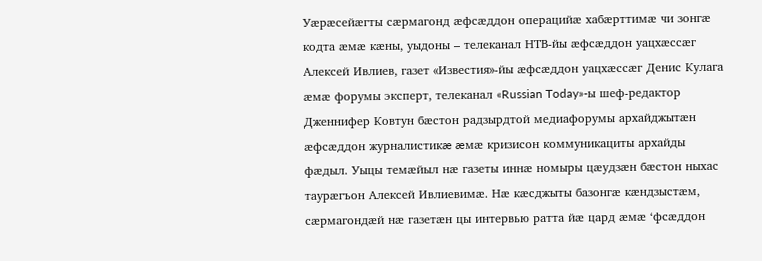Уæрæсейæгты сæрмагонд æфсæддон операцийæ хабæрттимæ чи зонгæ кодта æмæ кæны, уыдоны – телеканал НТВ-йы æфсæддон уацхæссæг Алексей Ивлиев, газет «Известия»-йы æфсæддон уацхæссæг Денис Кулага æмæ форумы эксперт, телеканал «Russian Today»-ы шеф-редактор Дженнифер Ковтун бæстон радзырдтой медиафорумы архайджытæн æфсæддон журналистикæ æмæ кризисон коммуникациты архайды фæдыл. Уыцы темæйыл нæ газеты иннæ номыры цæудзæн бæстон ныхас таурæгъон Алексей Ивлиевимæ. Нæ кæсджыты базонгæ кæндзыстæм, сæрмагондæй нæ газетæн цы интервью ратта йæ цард æмæ ‘фсæддон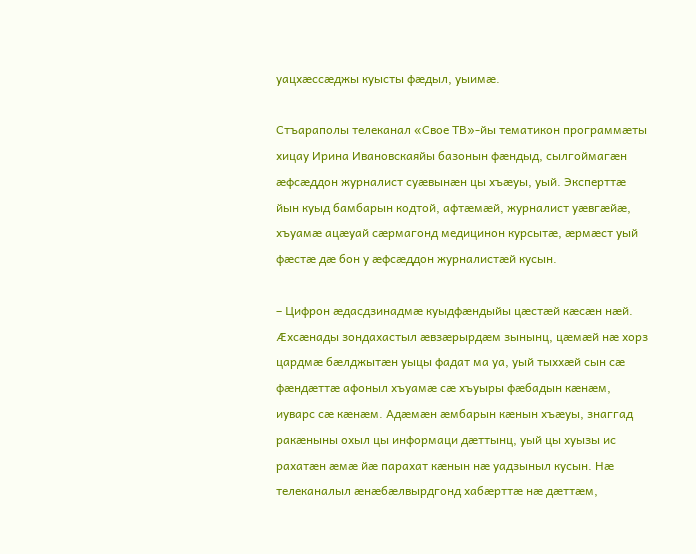уацхæссæджы куысты фæдыл, уыимæ.

Стъараполы телеканал «Свое ТВ»-йы тематикон программæты хицау Ирина Ивановскаяйы базонын фæндыд, сылгоймагæн æфсæддон журналист суæвынæн цы хъæуы, уый. Эксперттæ йын куыд бамбарын кодтой, афтæмæй, журналист уæвгæйæ, хъуамæ ацæуай сæрмагонд медицинон курсытæ, æрмæст уый фæстæ дæ бон у æфсæддон журналистæй кусын.

– Цифрон æдасдзинадмæ куыдфæндыйы цæстæй кæсæн нæй. Æхсæнады зондахастыл æвзæрырдæм зынынц, цæмæй нæ хорз цардмæ бæлджытæн уыцы фадат ма уа, уый тыххæй сын сæ фæндæттæ афоныл хъуамæ сæ хъуыры фæбадын кæнæм, иуварс сæ кæнæм. Адæмæн æмбарын кæнын хъæуы, знаггад ракæныны охыл цы информаци дæттынц, уый цы хуызы ис рахатæн æмæ йæ парахат кæнын нæ уадзыныл кусын. Нæ телеканалыл æнæбæлвырдгонд хабæрттæ нæ дæттæм,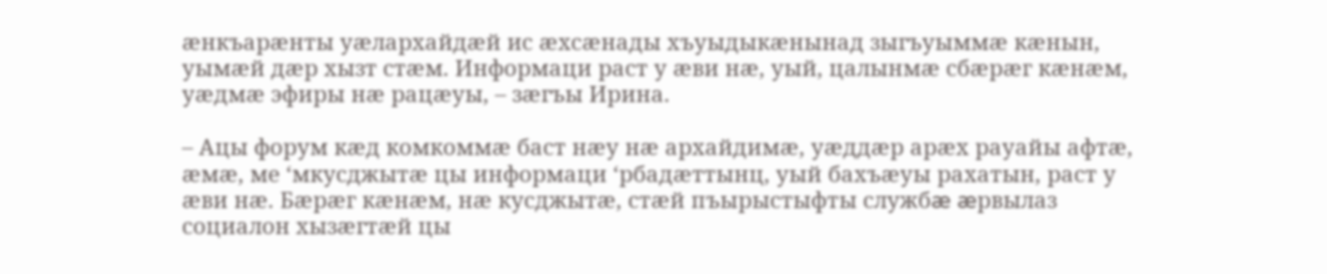æнкъарæнты уæлархайдæй ис æхсæнады хъуыдыкæнынад зыгъуыммæ кæнын, уымæй дæр хызт стæм. Информаци раст у æви нæ, уый, цалынмæ сбæрæг кæнæм, уæдмæ эфиры нæ рацæуы, – зæгъы Ирина.

– Ацы форум кæд комкоммæ баст нæу нæ архайдимæ, уæддæр арæх рауайы афтæ, æмæ, ме ‘мкусджытæ цы информаци ‘рбадæттынц, уый бахъæуы рахатын, раст у æви нæ. Бæрæг кæнæм, нæ кусджытæ, стæй пъырыстыфты службæ æрвылаз социалон хызæгтæй цы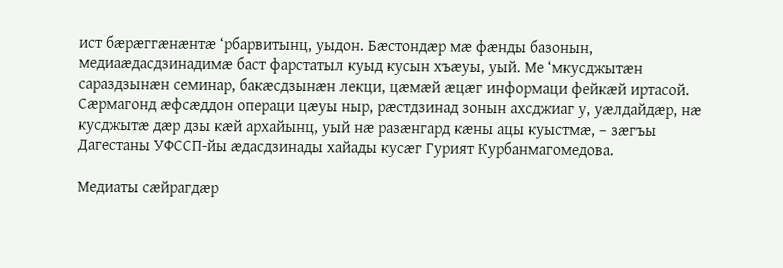ист бæрæггæнæнтæ ‘рбарвитынц, уыдон. Бæстондæр мæ фæнды базонын, медиаæдасдзинадимæ баст фарстатыл куыд кусын хъæуы, уый. Ме ‘мкусджытæн сараздзынæн семинар, бакæсдзынæн лекци, цæмæй æцæг информаци фейкæй иртасой. Сæрмагонд æфсæддон операци цæуы ныр, рæстдзинад зонын ахсджиаг у, уæлдайдæр, нæ кусджытæ дæр дзы кæй архайынц, уый нæ разæнгард кæны ацы куыстмæ, – зæгъы Дагестаны УФССП-йы æдасдзинады хайады кусæг Гурият Курбанмагомедова.

Медиаты сæйрагдæр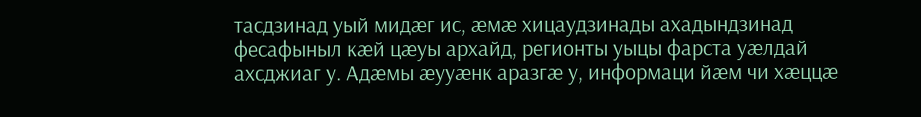тасдзинад уый мидæг ис, æмæ хицаудзинады ахадындзинад фесафыныл кæй цæуы архайд, регионты уыцы фарста уæлдай ахсджиаг у. Адæмы æууæнк аразгæ у, информаци йæм чи хæццæ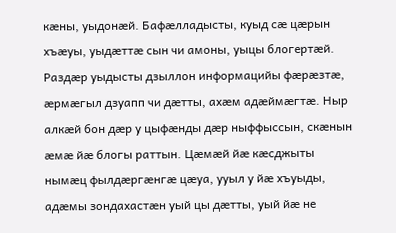кæны, уыдонæй. Бафæлладысты, куыд сæ цæрын хъæуы, уыдæттæ сын чи амоны, уыцы блогертæй. Раздæр уыдысты дзыллон информацийы фæрæзтæ, æрмæгыл дзуапп чи дæтты, ахæм адæймæгтæ. Ныр алкæй бон дæр у цыфæнды дæр ныффыссын, скæнын æмæ йæ блогы раттын. Цæмæй йæ кæсджыты нымæц фылдæргæнгæ цæуа, ууыл у йæ хъуыды, адæмы зондахастæн уый цы дæтты, уый йæ не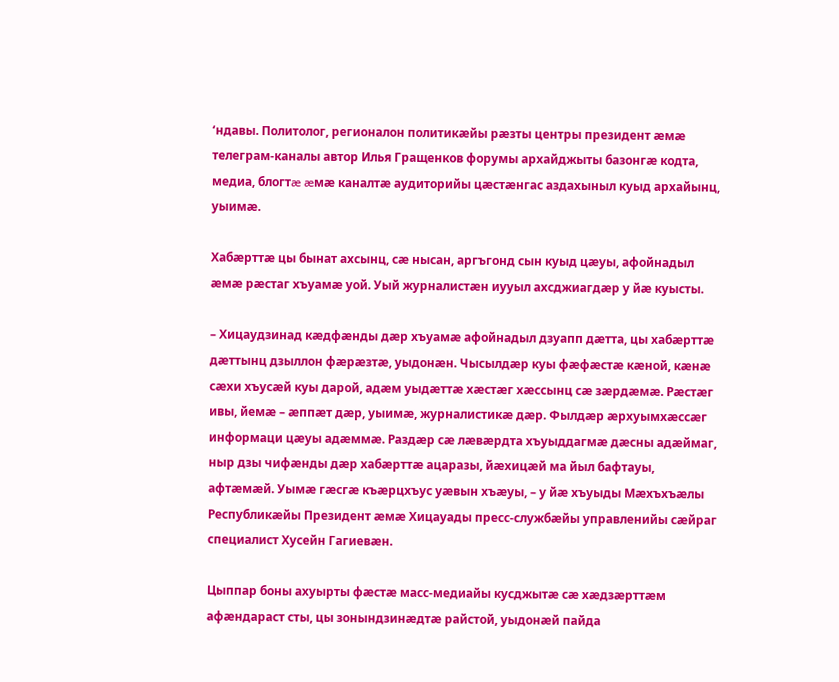‘ндавы. Политолог, регионалон политикæйы рæзты центры президент æмæ телеграм-каналы автор Илья Гращенков форумы архайджыты базонгæ кодта, медиа, блогтæ æмæ каналтæ аудиторийы цæстæнгас аздахыныл куыд архайынц, уыимæ.

Хабæрттæ цы бынат ахсынц, сæ нысан, аргъгонд сын куыд цæуы, афойнадыл æмæ рæстаг хъуамæ уой. Уый журналистæн иууыл ахсджиагдæр у йæ куысты.

– Хицаудзинад кæдфæнды дæр хъуамæ афойнадыл дзуапп дæтта, цы хабæрттæ дæттынц дзыллон фæрæзтæ, уыдонæн. Чысылдæр куы фæфæстæ кæной, кæнæ сæхи хъусæй куы дарой, адæм уыдæттæ хæстæг хæссынц сæ зæрдæмæ. Рæстæг ивы, йемæ – æппæт дæр, уыимæ, журналистикæ дæр. Фылдæр æрхуымхæссæг информаци цæуы адæммæ. Раздæр сæ лæвæрдта хъуыддагмæ дæсны адæймаг, ныр дзы чифæнды дæр хабæрттæ ацаразы, йæхицæй ма йыл бафтауы, афтæмæй. Уымæ гæсгæ къæрцхъус уæвын хъæуы, – у йæ хъуыды Мæхъхъæлы Республикæйы Президент æмæ Хицауады пресс-службæйы управленийы сæйраг специалист Хусейн Гагиевæн.

Цыппар боны ахуырты фæстæ масс-медиайы кусджытæ сæ хæдзæрттæм афæндараст сты, цы зонындзинæдтæ райстой, уыдонæй пайда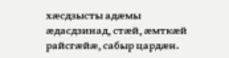хæсдзысты адæмы æдасдзинад, стæй, æмткæй райсгæйæ, сабыр цардæн.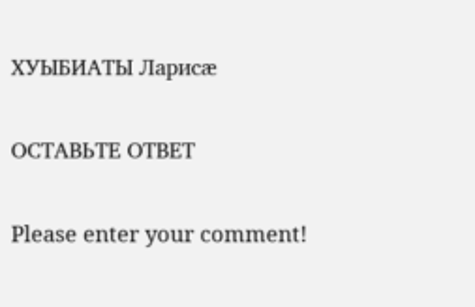ХУЫБИАТЫ Ларисæ

ОСТАВЬТЕ ОТВЕТ

Please enter your comment!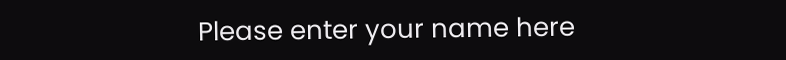Please enter your name here